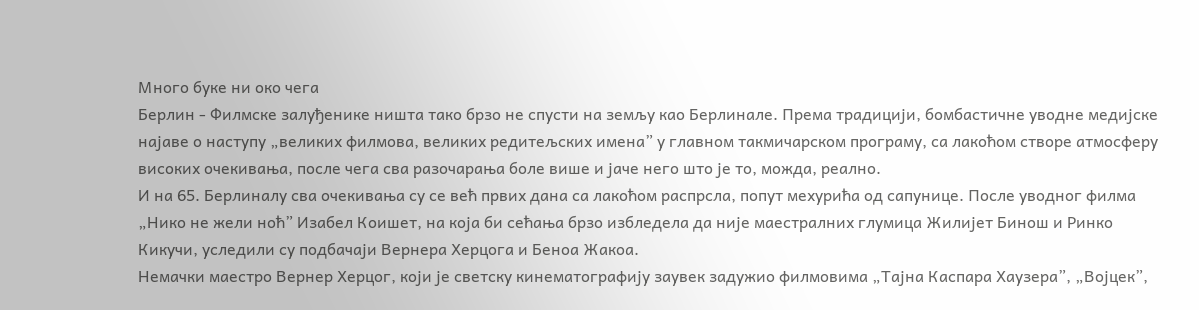Много буке ни око чега
Берлин - Филмске залуђенике ништа тако брзо не спусти на земљу као Берлинале. Према традицији, бомбастичне уводне медијске најаве о наступу „великих филмова, великих редитељских имена” у главном такмичарском програму, са лакоћом створе атмосферу високих очекивања, после чега сва разочарaња боле више и јаче него што је то, можда, реално.
И на 65. Берлиналу сва очекивања су се већ првих дана са лакоћом распрсла, попут мехурића од сапунице. После уводног филма „Нико не жели ноћ” Изабел Коишет, на која би сећања брзо избледела да није маестралних глумица Жилијет Бинош и Ринко Кикучи, уследили су подбачаји Вернера Херцога и Беноа Жакоа.
Немачки маестро Вернер Херцог, који је светску кинематографију заувек задужио филмовима „Тајна Каспара Хаузера”, „Војцек”,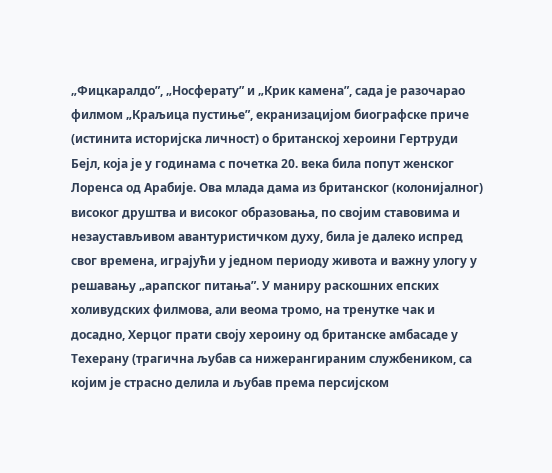„Фицкаралдо”, „Носферату” и „Крик камена”, сада је разочарао филмом „Краљица пустиње”, екранизацијом биографске приче (истинита историјска личност) о британској хероини Гертруди Бејл, која је у годинама с почетка 20. века била попут женског Лоренса од Арабије. Ова млада дама из британског (колонијалног) високог друштва и високог образовања, по својим ставовима и незаустављивом авантуристичком духу, била је далеко испред свог времена, играјући у једном периоду живота и важну улогу у решавању „арапског питања”. У маниру раскошних епских холивудских филмова, али веома тромо, на тренутке чак и досадно, Херцог прати своју хероину од британске амбасаде у Техерану (трагична љубав са нижерангираним службеником, са којим је страсно делила и љубав према персијском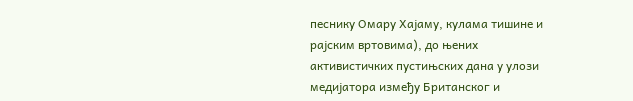песнику Омару Хајаму, кулама тишине и рајским вртовима), до њених активистичких пустињских дана у улози медијатора између Британског и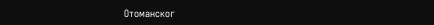Отоманског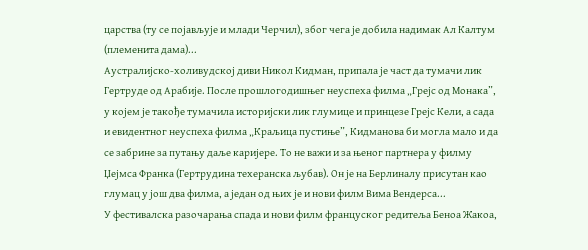царства (ту се појављује и млади Черчил), због чега је добила надимак Ал Калтум (племенита дама)...
Аустралијско-холивудској диви Никол Кидман, припала је част да тумачи лик Гертруде од Арабије. После прошлогодишњег неуспеха филма „Грејс од Монака”, у којем је такође тумачила историјски лик глумице и принцезе Грејс Кели, а сада и евидентног неуспеха филма „Краљица пустиње”, Кидманова би могла мало и да се забрине за путању даље каријере. То не важи и за њеног партнера у филму Џејмса Франка (Гертрудина техеранска љубав). Он је на Берлиналу присутан као глумац у још два филма, а један од њих је и нови филм Вима Вендерса...
У фестивалска разочарања спада и нови филм француског редитеља Беноа Жакоа,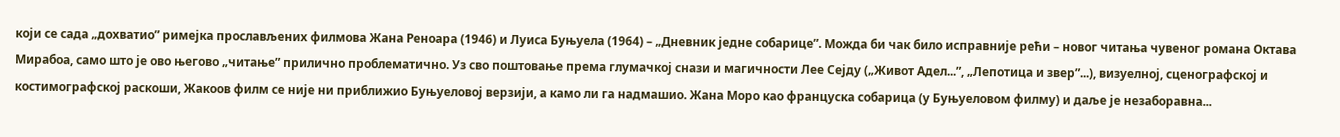који се сада „дохватио” римејка прослављених филмова Жана Реноара (1946) и Луиса Буњуела (1964) – „Дневник једне собарице”. Можда би чак било исправније рећи – новог читања чувеног романа Октава Мирабоа, само што је ово његово „читање” прилично проблематично. Уз сво поштовање према глумачкој снази и магичности Лее Сејду („Живот Адел...”, „Лепотица и звер”...), визуелној, сценографској и костимографској раскоши, Жакоов филм се није ни приближио Буњуеловој верзији, а камо ли га надмашио. Жана Моро као француска собарица (у Буњуеловом филму) и даље је незаборавна...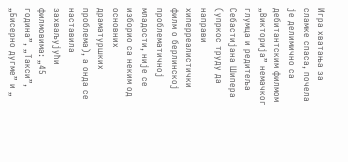Игра хватања за сламке спаса, почела је делимично са дебитантским филмом „Викторија” немачког глумца и редитеља Себастијана Шипера (упркос труду да направи хиперреалистички филм о берлинској проблематичној младости, није се изборио са неким од основних драматуршких проблема), а онда се наставила захваљујући филмовима: „45 година”, „Такси”, „Бисерно дугме” и „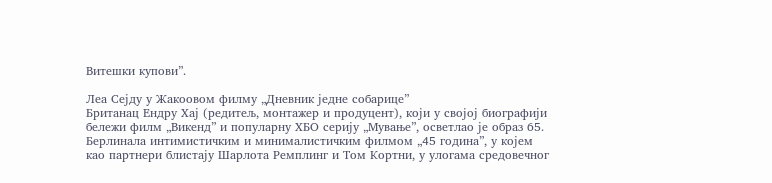Витешки купови”.

Леа Сејду у Жакоовом филму „Дневник једне собарице”
Британац Ендру Хај (редитељ, монтажер и продуцент), који у својој биографији бележи филм „Викенд” и популарну ХБО серију „Мување”, осветлао је образ 65. Берлинала интимистичким и минималистичким филмом „45 година”, у којем као партнери блистају Шарлота Ремплинг и Том Кортни, у улогама средовечног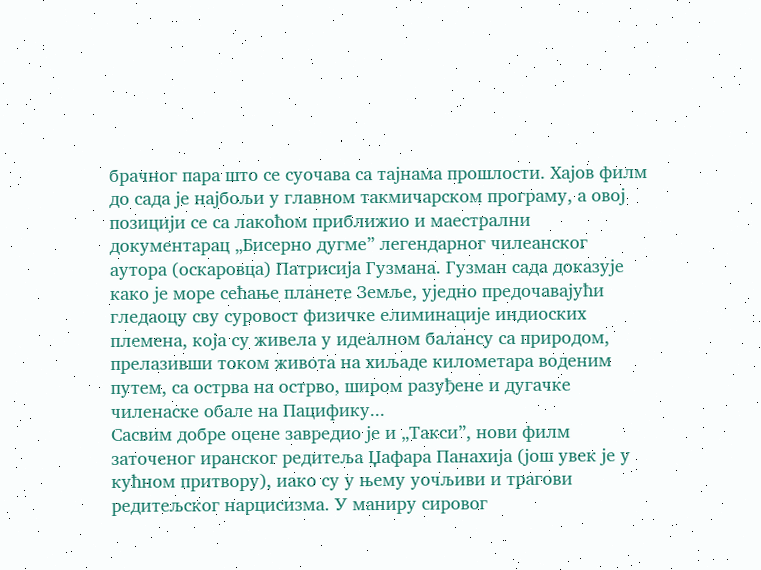брачног пара што се суочава са тајнама прошлости. Хајов филм до сада је најбољи у главном такмичарском програму, а овој позицији се са лакоћом приближио и маестрални документарац „Бисерно дугме” легендарног чилеанског аутора (оскаровца) Патрисија Гузмана. Гузман сада доказује како је море сећање планете Земље, уједно предочавајући гледаоцу сву суровост физичке елиминације индиоских племена, која су живела у идеалном балансу са природом, прелазивши током живота на хиљаде километара воденим путем, са острва на острво, широм разуђене и дугачке чиленаске обале на Пацифику...
Сасвим добре оцене завредио је и „Такси”, нови филм заточеног иранског редитеља Џафара Панахија (још увек је у кућном притвору), иако су у њему уочљиви и трагови редитељског нарцисизма. У маниру сировог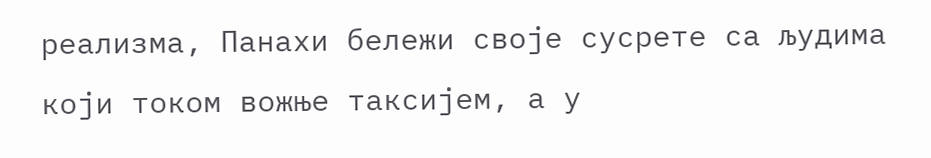реализма, Панахи бележи своје сусрете са људима који током вожње таксијем, а у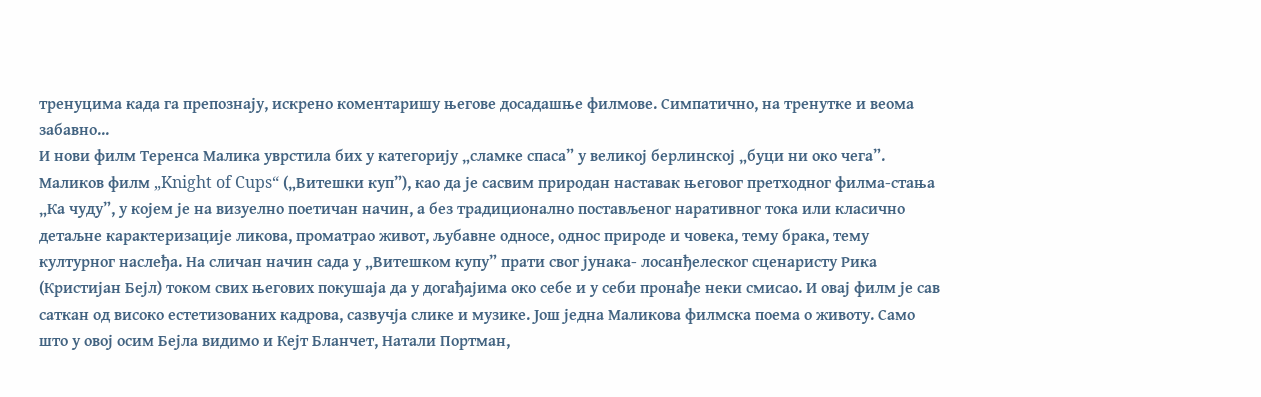тренуцима када га препознају, искрено коментаришу његове досадашње филмове. Симпатично, на тренутке и веома забавно...
И нови филм Теренса Малика уврстила бих у категорију „сламке спаса” у великој берлинској „буци ни око чега”. Маликов филм „Knight of Cups“ („Витешки куп”), као да је сасвим природан наставак његовог претходног филма-стања „Ка чуду”, у којем је на визуелно поетичан начин, а без традиционално постављеног наративног тока или класично детаљне карактеризације ликова, проматрао живот, љубавне односе, однос природе и човека, тему брака, тему културног наслеђа. На сличан начин сада у „Витешком купу” прати свог јунака- лосанђелеског сценаристу Рика (Кристијан Бејл) током свих његових покушаја да у догађајима око себе и у себи пронађе неки смисао. И овај филм је сав саткан од високо естетизованих кадрова, сазвучја слике и музике. Још једна Маликова филмска поема о животу. Само што у овој осим Бејла видимо и Кејт Бланчет, Натали Портман,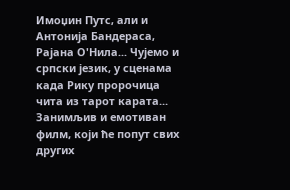Имоџин Путс, али и Антонија Бандераса, Рајана О'Нила... Чујемо и српски језик, у сценама када Рику пророчица чита из тарот карата... Занимљив и емотиван филм, који ће попут свих других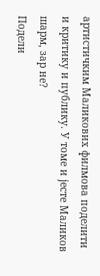артистичким Маликових филмова поделити и критику и публику. У томе и јесте Маликов шарм, зар не?
Подели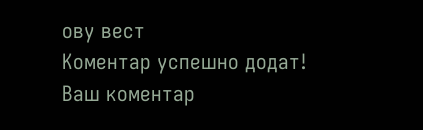ову вест
Комeнтар успeшно додат!
Ваш комeнтар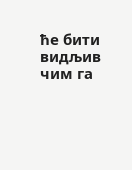ћe бити видљив чим га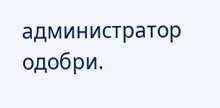администратор одобри.